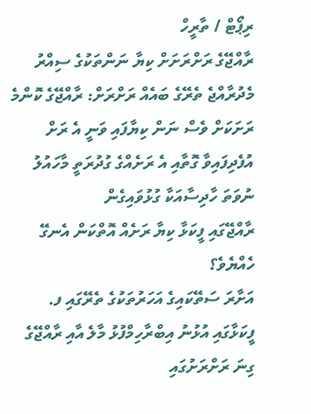ރިޕޯޓް / ތާރީހް
ރާއްޖޭގެ ރަށްރަށަށް ކިޔާ ނަންތަކުގެ ސިއްރު
މެދުރާއްޖެ ތެރޭގެ ބައެއް ރަށްރަށް: ރާއްޖޭގެ ކޮންމެ ރަށަކަށް ވެސް ނަން ކިޔާފައި ވަނީ އެ ރަށް އުފެދިފައިވާ ގޮތާއި އެ ރަށެއްގެ ގުދުރަތީ މާހައުލު ނުވަތަ ހާދިސާއަކާ ގުޅުވައިގެން
ރާއްޖޭގައި ފީކަޅާ ކިޔާ ރަށެއް އޮތްކަން އެނގޭ ހެއްޔެވެ؟
އަށާރަ ސަތޭކައިގެ އަހަރުތަކުގެ ތެރޭގައި ފ. ފީކަޅާގައި އުޅުނު އިބްރާހިމްފުޅު މާލެ އާއި ރާއްޖޭގެ ގިނަ ރަށްރަށުގައި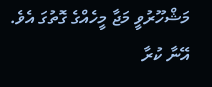މަޝްހޫރުވީ މަޖާ މީހެއްގެ ގޮތުގަ އެވެ. އޭނާ ކުރާ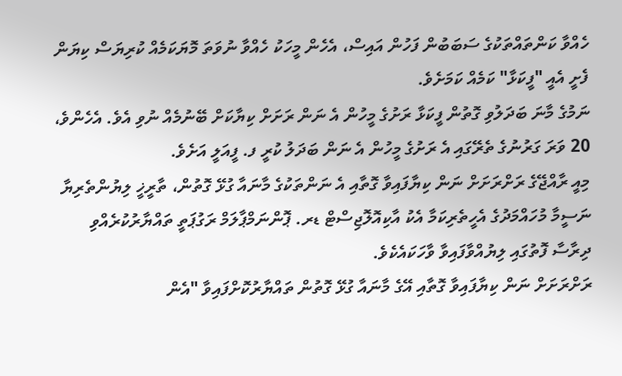ހެއްވާ ކަންތައްތަކުގެ ސަބަބުން ފަހުން އައިސް، އެހެން މީހަކު ހެއްވާ ނުވަތަ މޮޔަކަމެއް ކުރިޔަސް ކިޔަން ފެށީ އެއީ "ފީކަޅާ" ކަމެއް ކަމަށެވެ.
ނަމުގެ މާނަ ބަދަލުވި ގޮތުން ފީކަޅާ ރަށުގެ މީހުން އެ ނަން ރަށަށް ކިޔާކަށް ބޭނުމެއް ނުވި އެވެ. އެހެންވެ، 20 ވަރަ ގަރުނުގެ ތެރޭގައި އެ ރަށުގެ މީހުން އެ ނަން ބަދަލު ކުރީ ފ. ފީއަލީ އަށެވެ.
މިއީ ރާއްޖޭގެ ރަށްރަށަށް ނަން ކިޔާފައިވާ ގޮތާއި އެ ނަންތަކުގެ މާނައާ ގުޅޭ ގޮތުން، ތާރީޚީ ލިޔުންތެރިޔާ ނަސީމާ މުހައްމަދުގެ އެހީތެރިކަމާ އެކު އާކިއޮލޮޖިސްޓް ޑރ. ޕޮންނަމްޕާލަމް ރަގުޕަތީ ތައްޔާރުކުރެއްވި ދިރާސާ ފޮތުގައި ލިޔުއްވާފައިވާ ވާހަކައެކެވެ.
ރަށްރަށަށް ނަން ކިޔާފައިވާ ގޮތާއި އޭގެ މާނައާ ގުޅޭ ގޮތުން ތައްޔާރުކޮށްފައިވާ "އެން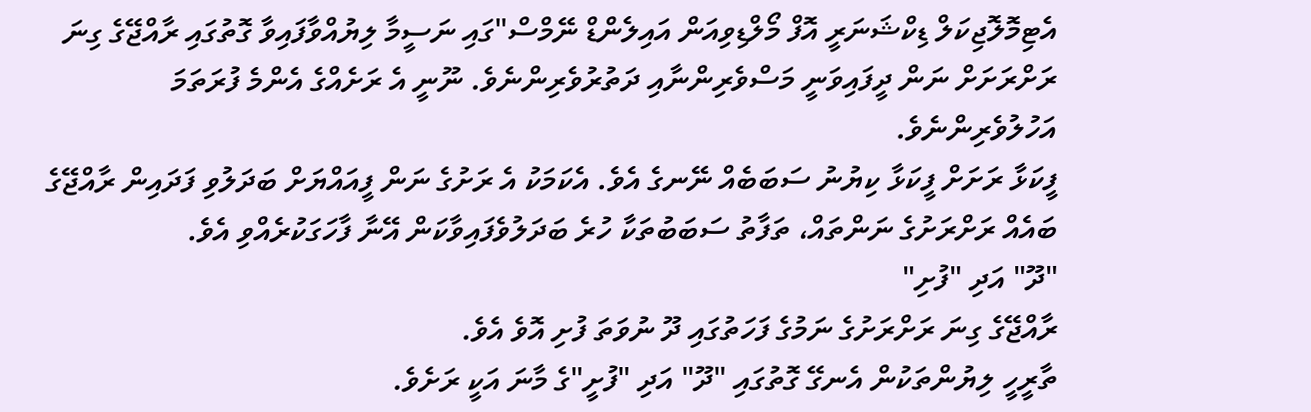އެޓިމޮލޮޖިކަލް ޑިކްޝަނަރީ އޮފް މޯލްޑިވިއަން އައިލެންޑް ނޭމްސް"ގައި ނަސީމާ ލިޔުއްވާފައިވާ ގޮތުގައި ރާއްޖޭގެ ގިނަ ރަށްރަށަށް ނަން ދީފައިވަނީ މަސްވެރިންނާއި ދަތުރުވެރިންނެވެ. ނޫނީ އެ ރަށެއްގެ އެންމެ ފުރަތަމަ އަހުލުވެރިންނެވެ.
ފީކަޅާ ރަށަށް ފީކަޅާ ކިޔުނު ސަބަބެއް ނޭނގެ އެވެ. އެކަމަކު އެ ރަށުގެ ނަން ފީއައްޔަށް ބަދަލުވި ފަދައިން ރާއްޖޭގެ ބައެއް ރަށްރަށުގެ ނަންތައް، ތަފާތު ސަބަބުތަކާ ހުރެ ބަދަލުވެފައިވާކަން އޭނާ ފާހަގަކުރެއްވި އެވެ.
"ދޫ" އަދި "ފުށި"
ރާއްޖޭގެ ގިނަ ރަށްރަށުގެ ނަމުގެ ފަހަތުގައި ދޫ ނުވަތަ ފުށި އޮވެ އެވެ.
ތާރީހީ ލިޔުންތަކުން އެނގޭ ގޮތުގައި "ދޫ" އަދި "ފުށީ"ގެ މާނަ އަކީ ރަށެވެ.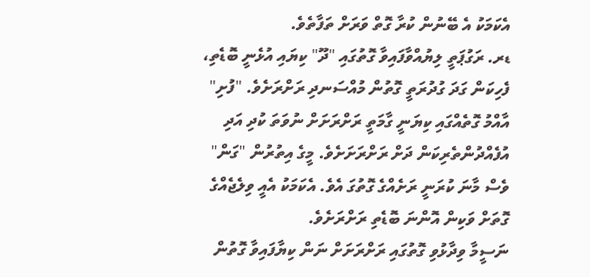އެކަމަކު އެ ބޭނުން ކުރާ ގޮތް ވަރަށް ތަފާތެވެ.
ޑރ. ރަގުޕަތީ ލިޔުއްވާފައިވާ ގޮތުގައި "ދޫ" ކިޔައި އުޅެނީ ބޮޑެތި، ފެހިކަން ގަދަ ގުދުރަތީ ގޮތުން މުއްސަނދި ރަށްރަށެވެ. "ފުށި" އާއްމު ގޮތެއްގައި ކިޔަނީ ގާމަތީ ރަށްރަށަށް ނުވަތަ ކުދި އަދި އުފެއްދުންތެރިކަން ދަށް ރަށްރަށަށެވެ. މީގެ އިތުރުން "ގަން" ވެސް މާނަ ކުރަނީ ރަށެއްގެ ގޮތުގަ އެވެ. އެކަމަކު އެއީ ވިލެޖެއްގެ ގޮތަށް ވަކިން އޮންނަ ބޮޑެތި ރަށްރަށެވެ.
ނަސީމާ ވިދާޅުވި ގޮތުގައި ރަށްރަށަށް ނަން ކިޔާފައިވާ ގޮތުން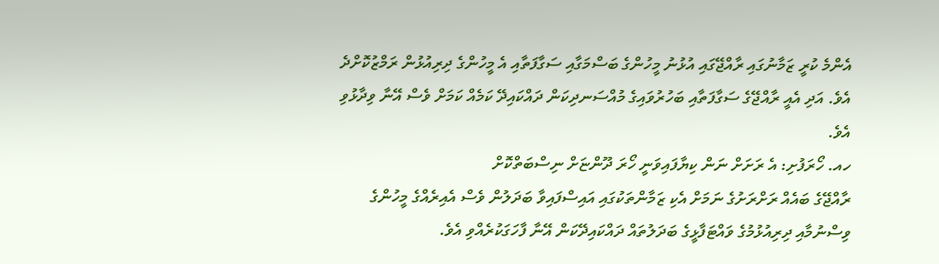އެންމެ ކުރީ ޒަމާނުގައި ރާއްޖޭގައި އުޅުނު މީހުންގެ ބަސްމަގާއި ސަގާފަތާއި އެ މީހުންގެ ދިރިއުޅުން ރަމްޒުކޮށްދެ އެވެ. އަދި އެއީ ރާއްޖޭގެ ސަގާފަތާއި ބަހުރުވައިގެ މުއްސަނދިކަން ދައްކައިދޭ ކަމެއް ކަމަށް ވެސް އޭނާ ވިދާޅުވި އެވެ.
ހއ. ހޯރަފުށި: އެ ރަށަށް ނަން ކިޔާފައިވަނީ ހޯރަ ދޫންޏަށް ނިސްބަތްކޮށް
ރާއްޖޭގެ ބައެއް ރަށްރަށުގެ ނަމަށް އެކި ޒަމާންތަކުގައި އައިސްފައިވާ ބަދަލުން ވެސް އެއިރެއްގެ މީހުންގެ ވިސްނުމާއި ދިރިއުޅުމުގެ ވައްޓަފާޅީގެ ބަދަލުތައް ދައްކައިދޭކަން އޭނާ ފާހަގަކުރެއްވި އެވެ.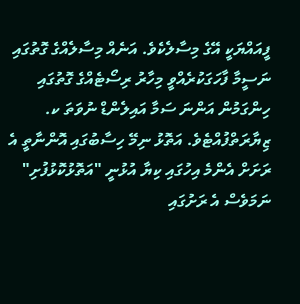ފީއައްޔަކީ އޭގެ މިސާލެކެވެ. އަނެއް މިސާލެއްގެ ގޮތުގައި ނަސީމާ ފާހަގަކުރެއްވީ މިހާރު ރިސޯޓެއްގެ ގޮތުގައި ހިންގަމުން އަންނަ ސަމާ އައިލެންޑް ނުވަތަ ކ. ޒިޔާރަތްފުއްޓެވެ. އަތޮޅު ނިމޭ ހިސާބުގައި އޮންނާތީ އެ ރަށަށް އެންމެ އިހުގައި ކިޔާ އުޅުނީ "އަތޮޅުކޮޅުފުށި" ނަމަވެސް އެ ރަށުގައި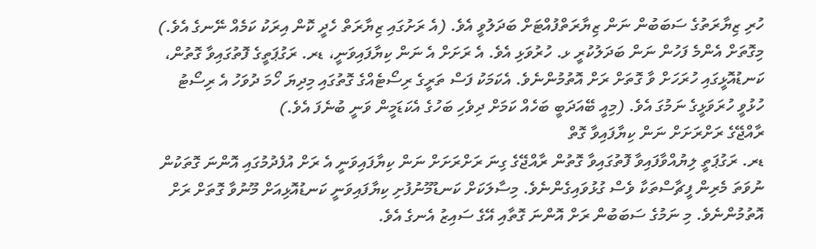ހުރި ޒިޔާރަތުގެ ސަބަބުން ނަން ޒިޔާރަތްފުއްޓަށް ބަދަލުވީ އެވެ. (އެ ރަށުގައި ޒިޔާރަތް ހެދީ ކޮން އިރަކު ކަމެއް ނޭނގެ އެވެ.)
މިގޮތަށް އެންމެ ފަހުން ނަން ބަދަލުކުރީ ޅ. ހުރުވަޅި އެވެ. އެ ރަށަށް އެ ނަން ކިޔާފައިވަނީ، ޑރ. ރަގުޕަތީގެ ފޮތުގައިވާ ގޮތުން، ކަނޑުއޮޅީގައި ހުރަހަށް ވާ ގޮތަށް ރަށް އޮތުމުންނެވެ. އެކަމަކު ފަސް ތަރީގެ ރިސޯޓެއްގެ ގޮތުގައި މިދިޔަ ހޯމަ ދުވަހު އެ ރިސޯޓު ހުޅުވީ ހުރަވަޅީގެ ނަމުގަ އެވެ. (މިއީ ބޭއަދަބީ ބަހެއް ކަމަށް ދިވެހި ބަހުގެ އެކަޑަމީން ވަނީ ބުނެފަ އެވެ.)
ރާއްޖޭގެ ރަށްރަށަށް ނަން ކިޔާފައިވާ ގޮތް
ޑރ. ރަގުޕަތީ ލިޔުއްވާފައިވާ ފޮތުގައިވާ ގޮތުން ރާއްޖޭގެ ގިނަ ރަށްރަށަށް ނަން ކިޔާފައިވަނީ އެ ރަށް އުފެދުމުގައި އޮންނަ ގޮތަކުން ނުވަތަ މެރިން ފީޗާސްތަކާ ވެސް ގުޅުވައިގެންނެވެ. މިސާލަކަށް ކަނޑުމޫނުފުށި ކިޔާފައިވަނީ ކަނޑުއޮޅިއަށް މޫނުވާ ގޮތަށް ރަށް އޮތުމުންނެވެ. މި ނަމުގެ ސަބަބުން ރަށް އޮންނަ ގޮތާއި އޭގެ ސައިޒު އެނގެ އެވެ.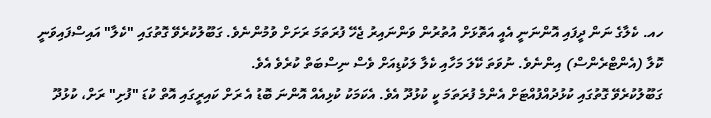ހއ. ކެލާގެ ނަން ދީފައި އޮންނަނީ އެއީ އަތޮޅަށް އުތުރުން ވަންނައިރު ޖެހޭ ފުރަތަމަ ރަށަށް ވުމުންނެވެ. ގަބޫލުކުރެވޭ ގޮތުގައި "ކެލާ" އައިސްފައިވަނީ ކޮލާ (އެންޓްރެންސް) އިންނެވެ. ނުވަތަ ކޭލަ މަހާއި ކެލާ ލަކުޑިއަށް ވެސް ނިސްބަތް ކުރެވެ އެވެ.
ގަބޫލުކުރެވޭ ގޮތުގައި ކުޅުދުއްފުއްޓަށް އެންމެ ފުރަތަމަ ކީ ކުޅުދޫ އެވެ. އެކަމަކު ކުޅިއެއް އޮންނަ ބޮޑު އެ ރަށް ކައިރީގައި އޮތް ކުޑަ "ފުށި" ރަށް، ކުޅުދޫ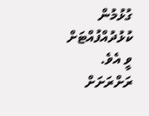ގުޅުމުން ކުޅުދުއްފުއްޓަށް ވީ އެވެ.
ރަށްރަށަށް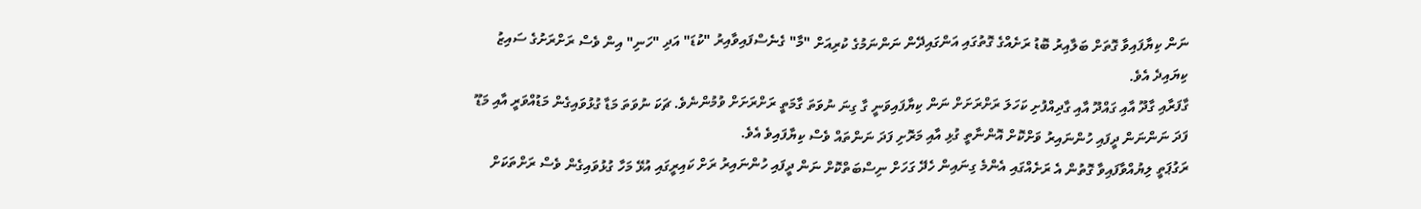ނަން ކިޔާފައިވާ ގޮތަށް ބަލާއިރު ބޮޑު ރަށެއްގެ ގޮތުގައި އަންގައިދޭން ނަންނަމުގެ ކުރިއަށް "މާ" ގެނެސްފައިވާއިރު "ކުޑަ" އަދި "ހަނި" އިން ވެސް ރަށްރަށުގެ ސައިޒު ކިޔައިދެ އެވެ.
ގާފަރާއި ގާދޫ އާއި ގައްދޫ އާއި ގާދިއްފުށި ކަހަލަ ރަށްރަށަށް ނަން ކިޔާފައިވަނީ ގާ ގިނަ ނުވަތަ ގާމަތީ ރަށްރަށަށް ވުމުންނެވެ. ޗަކަ ނުވަތަ މަޑާ ގުޅުވައިގެން މަޑުއްވަރީ އާއި މަޑޫ ފަދަ ނަންނަން ދީފައި ހުންނައިރު ވަށްކޮށް އޮންނާތީ ގުޅި އާއި މަރޮށި ފަދަ ނަންތައް ވެސް ކިޔާފައިވެ އެވެ.
ރަގުޕަތީ ލިޔުއްވާފައިވާ ގޮތުން އެ ރަށެއްގައި އެންމެ ގިނައިން ހެދޭ ގަހަށް ނިސްބަތްކޮށް ނަން ދީފައި ހުންނައިރު ރަށް ކައިރީގައި އުޅޭ މަހާ ގުޅުވައިގެން ވެސް ރަށްތަކަށް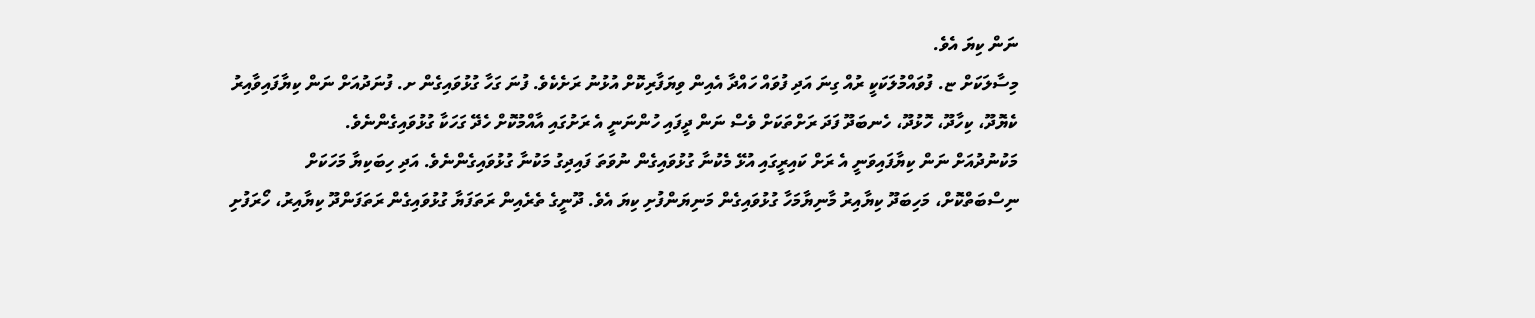ނަން ކިޔަ އެވެ.
މިސާލަކަށް ޏ. ފުވައްމުލަކަކީ ރުއް ގިނަ އަދި ފުވައް ހައްދާ އެއިން ވިޔަފާރިކޮށް އުޅުނު ރަށެކެވެ. ފުނަ ގަހާ ގުޅުވައިގެން ށ. ފުނަދުއަށް ނަން ކިޔާފައިވާއިރު ކެޔޮދޫ، ކިހާދޫ، ހޮޅުދޫ، ހެނބަދޫ ފަދަ ރަށްތަކަށް ވެސް ނަން ދީފައި ހުންނަނީ އެ ރަށުގައި އާއްމުކޮށް ހެދޭ ގަހަކާ ގުޅުވައިގެންނެވެ.
މަކުނުދުއަށް ނަން ކިޔާފައިވަނީ އެ ރަށް ކައިރީގައި އުޅޭ މެކުނާ ގުޅުވައިގެން ނުވަތަ ފައިދިގު މަކުނާ ގުޅުވައިގެންނެވެ. އަދި ހިބަކިޔާ މަހަކަށް ނިސްބަތްކޮށް، މަހިބަދޫ ކިޔާއިރު މާނިޔާމަހާ ގުޅުވައިގެން މަނިޔަންފުށި ކިޔަ އެވެ. ދޫނީގެ ތެރެއިން ރަތަފަޔާ ގުޅުވައިގެން ރަތަފަންދޫ ކިޔާއިރު، ހޯރަފުށި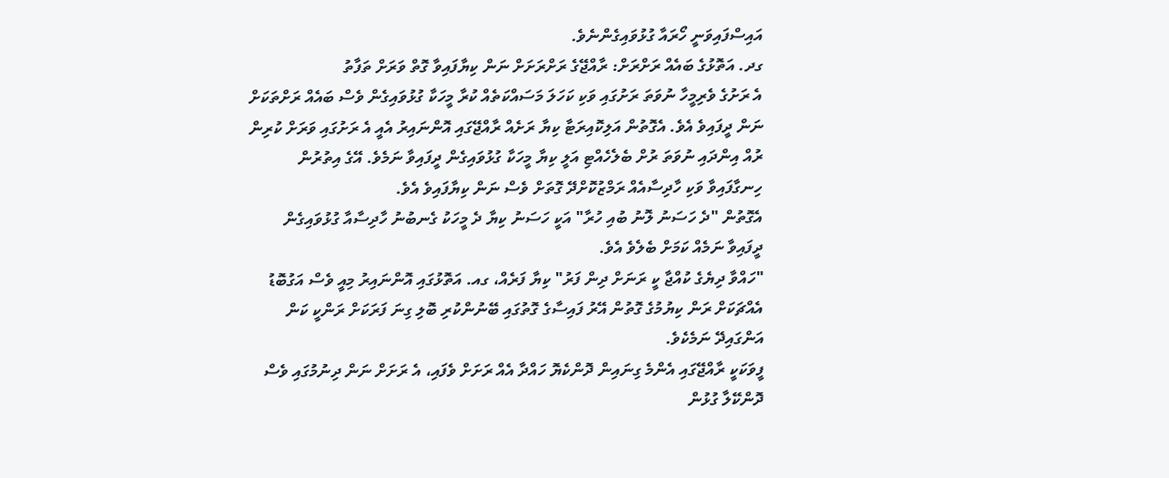އައިސްފައިވަނީ ހޯރައާ ގުޅުވައިގެންނެވެ.
ގދ. އަތޮޅުގެ ބައެއް ރަށްރަށް: ރާއްޖޭގެ ރަށްރަށަށް ނަން ކިޔާފައިވާ ގޮތް ވަރަށް ތަފާތު
އެ ރަށުގެ ވެރިމީހާ ނުވަތަ ރަށުގައި ވަކި ކަހަލަ މަސައްކަތެއް ކުރާ މީހަކާ ގުޅުވައިގެން ވެސް ބައެއް ރަށްތަކަށް ނަން ދީފައިވެ އެވެ. އެގޮތުން އަލިކޮއިރަޓާ ކިޔާ ރަށެއް ރާއްޖޭގައި އޮންނައިރު އެއީ އެ ރަށުގައި ވަރަށް ކުރިން ރުއް އިންދައި ނުވަތަ ރުށް ބެލެހެއްޓި އަލީ ކިޔާ މީހަކާ ގުޅުވައިގެން ދީފައިވާ ނަމެވެ. އޭގެ އިތުރުން ހިނގާފައިވާ ވަކި ހާދިސާއެއް ރަމްޒުކޮށްދޭ ގޮތަށް ވެސް ނަން ކިޔާފައިވެ އެވެ.
އެގޮތުން "ދެ ހަސަނު ލޮނު ބުއި ހުރާ" އަކީ ހަސަނު ކިޔާ ދެ މީހަކު ގެނބުނު ހާދިސާއާ ގުޅުވައިގެން ދީފައިވާ ނަމެއް ކަމަށް ބެލެވެ އެވެ.
"ހައްވާ ދިޔެގެ ކުއްޖާ ކީ ރަނަށް ދިން ފަރު" ކިޔާ ފަރެއް، ގއ. އަތޮޅުގައި އޮންނައިރު މިއީ ވެސް އަގުބޮޑު އެއްޗަކަށް ރަން ކިޔުމުގެ ގޮތުން އޭރު ފައިސާގެ ގޮތުގައި ބޭނުންކުރި ބޮލި ގިނަ ފަރަކަށް ރަންކީ ކަން އަންގައިދޭ ނަމެކެވެ.
ފީވަކަކީ ރާއްޖޭގައި އެންމެ ގިނައިން ދޮންކެޔޮ ހައްދާ އެއް ރަށަށް ވެފައި، އެ ރަށަށް ނަން ދިނުމުގައި ވެސް ދޮންކޭލާ ގުޅުން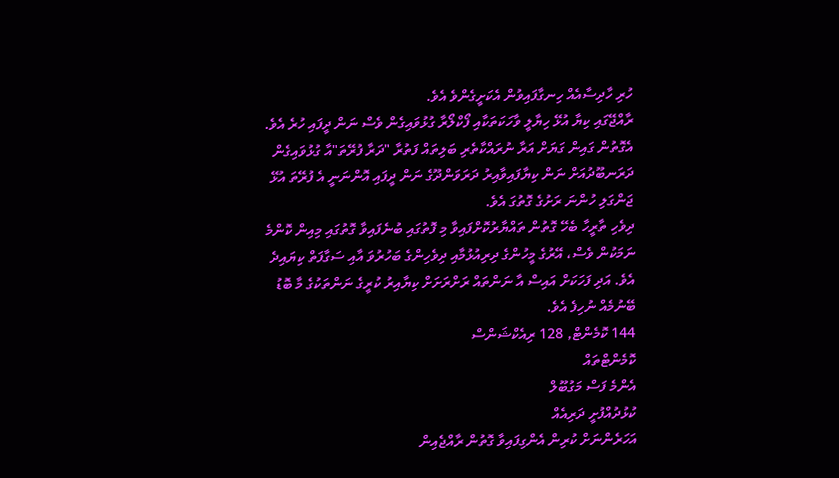ހުރި ހާދިސާއެއް ހިނގާފައިވުން އެކަށީގެންވެ އެވެ.
ރާއްޖޭގައި ކިޔާ އުޅޭ ހިޔާލީ ވާހަކަތަކާއި ފޯކްލޯރާ ގުޅުވައިގެން ވެސް ނަން ދީފައި ހުރެ އެވެ.
އެގޮތުން ގައިން ގަޔަށް އަރާ ނުރައްކާތެރި ބަލިތައް ފަތުރާ "ދަރާ ފުރޭތަ"އާ ގުޅުވައިގެން ދަރަނބޫދުއަށް ނަން ކިޔާފައިވާއިރު ދަރަވަންދޫގެ ނަން ދީފައި އޮންނަނީ އެ ފުރޭތަ އުޅޭ ޖަންގަލި ހުންނަ ރަށުގެ ގޮތުގަ އެވެ.
ދިވެހި ތާރީހާ ބެހޭ ގޮތުން ތައްޔާރުކޮށްފައިވާ މި ފޮތުގައި ބުނެފައިވާ ގޮތުގައި މިއިން ކޮންމެ ނަމަކުން ވެސް، އޭރުގެ މީހުންގެ ދިރިއުޅުމާއި ދިވެހިންގެ ބަހުރުވަ އާއި ސަގާފަތް ކިޔައިދެ އެވެ. އަދި ފަހަކަށް އައިސް އާ ނަންތައް ރަށްރަށަށް ކިޔާއިރު ކުރީގެ ނަންތަކުގެ މާ ބޮޑު ބޭނުމެއް ނުހިފެ އެވެ.
144 ކޮމެންޓް, 128 ރިއެކްޝަންސް
ކޮމެންޓްތައް
އެންމެ ފަސް މަގުބޫލް
ކުޅުދުއްފުށީ ދަރިއެއް
އަހަރެންނަށް ކުރިން އެންގިފައިވާ ގޮތުން ރާއްޖެއިން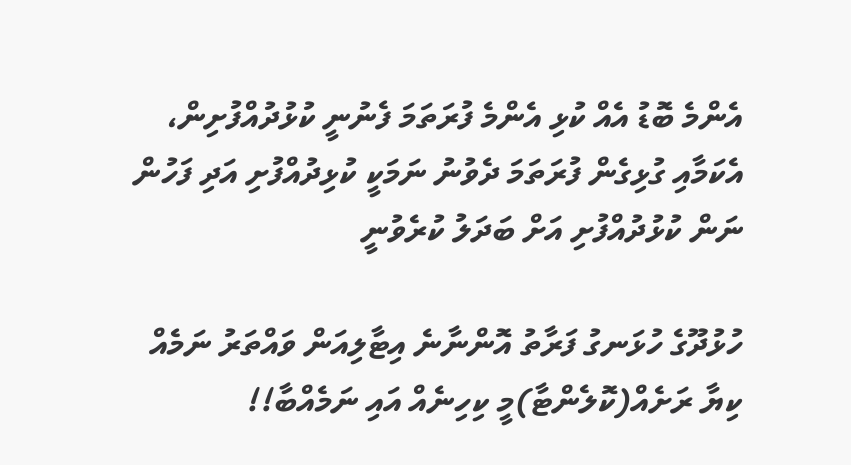އެންމެ ބޮޑު އެއް ކުޅި އެންމެ ފުރަތަމަ ފެނުނީ ކުޅުދުއްފުށިން، އެކަމާއި ގުޅިގެން ފުރަތަމަ ދެވުނު ނަމަކީ ކުޅިދުއްފުށި އަދި ފަހުން ނަން ކުޅުދުއްފުށި އަށް ބަދަލު ކުރެވުނީ

ހުޅުދޫގެ ހުޅަނގު ފަރާތު އޮންނާނެ އިޓާލިއަން ވައްތަރު ނަމެއް ކިޔާ ރަށެއް(ކޮލެންޓާ)މީ ކިހިނެއް އައި ނަމެއްބާ!!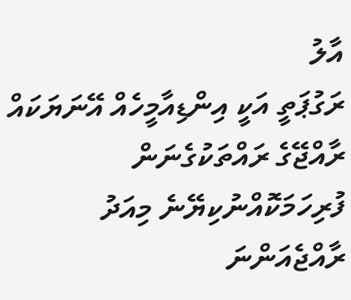އާލު
ރަގުޕަތީ އަކީ އިންޑިއާމީހެއް އޭނަޔަކައް ރާއްޖޭގެ ރައްތަކުގެނަން ފުރިހަމަކޮއްނުކިޔޭނެ މިއަދު ރާއްޖެއަންނަ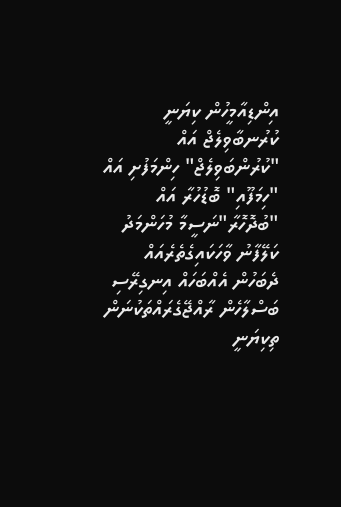އިންޑިއާމީހުން ކިޔަނީ ކުރުނބާވިލެޖް އައް "ކުރުންބަވިލެޖް" ހިންމަފުށި އައް "ހިމަފޫއި" ބޮޑުހުރާ އައް "ބުދޮހޮރާ"ނަސީމާ މުހަންމަދު ކަލޭފާނު ވާހަކައިގެތެރެއައް ދެބަހުން އެއްބަހައް އިނގިރޭސި ބަސްލާހެން ރާއްޖޭގެރައްތަކުނަން ތިކިޔަނީ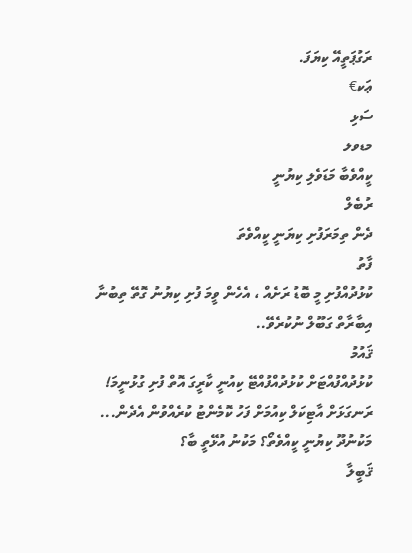ރަގުޕަތީއޭ ކިޔަފަ.
ޢަކ€
ސަޅި
މޑވލ
ކީއްވެބާ މަޑަވެލި ކިޔުނީ
ރުބެލް
ދެން ތިމަރަފުށި ކިޔަނީ ކީއްވެތަ
ފާތު
ކުޅުދުއްފުށި މީ ބޮޑު ރަށެއް ، އެހެން ވީމަ ފުށި ކިޔުނު ގޮތޭ ތިބުނާ އިބާރާތް ގަބޫލް ނުކުރެވޭ..
ޤައުމު
ކުޅުދުއްފުއްޓަށް ކުޅުދުއްފުއްޓޭ ކިއުނީ ކާރީގަ އޮތް ފުށި ގުޅުނީމަ! ރަނގަޅަށް އާޓިކަލް ކިއުމަށް ފަހު ކޮމެންޓު ކުރެއްވުން އެދެން...
މަކުނުދޫ ކިޔުނީ ކީއްވެތޯ؟ މަކުނު އުޅޭތީ ބާ؟
ޤަބީލާ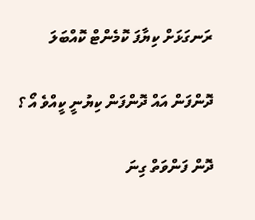ރަނގަޅަށް ކިޔާފަ ކޮމެންޓް ކޮއްބަލަ

ދޮންފަން އައް ދޮންފަން ކިޔުނީ ކީއްވެ އޯ ؟

ދޮން ފަންވަތް ގިނަ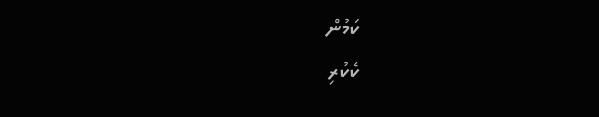ކަމުން
ކެކުރި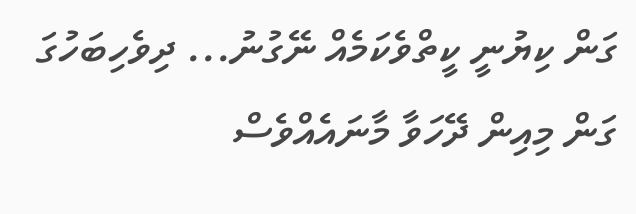ގަން ކިޔުނީ ކީތްވެކަމެއް ނޭގުނު... ދިވެހިބަހުގަ ގަން މިއިން ދޭހަވާ މާނައެއްވެސް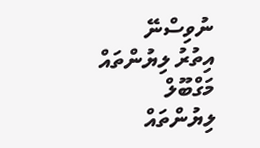ނުވިސްނޭ
އިތުރު ލިޔުންތައް
މަގްބޫލް ލިޔުންތައް